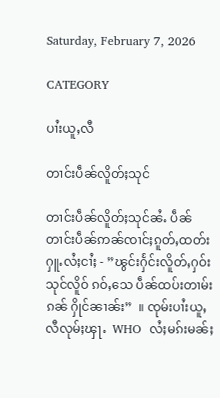Saturday, February 7, 2026

CATEGORY

ပၢႆးယူႇလီ

တၢင်းပဵၼ်လိူတ်ႈသုင်

တၢင်းပဵၼ်လိူတ်ႈသုင်ၼႆႉ ပဵၼ်တၢင်းပဵၼ်ဢၼ်ၸၢင်ႈၵူတ်ႇထတ်းႁူႉလႆႈငၢႆႈ - ”ၽွင်းႁႅင်းလိူတ်ႇႁဝ်းသုင်လိူဝ် ၵဝ်ႇသေ ပဵၼ်ထပ်းတၢမ်းၵၼ် ႁိုင်ၼၢၼ်း”  ။ ၸုမ်းပၢႆးယူႇလီလုမ်ႈၾႃႉ  WHO  လႆႈမၵ်းမၼ်ႈ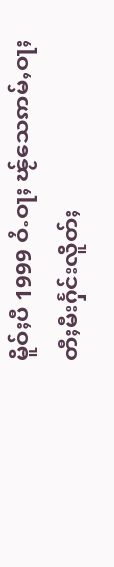မိူဝ်ႈပီ 1999 ဝႆႉဝႃႈ ၽႂ်သေဢမ်ႇဝႃႈ တီႈမီးႁႅင်းလိူတ်ႈ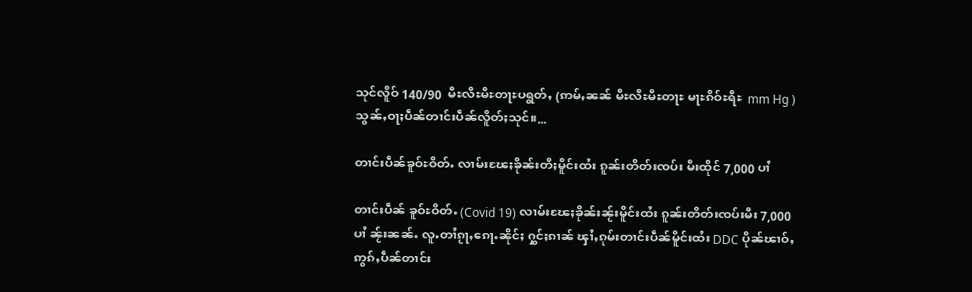သုင်လိူဝ် 140/90  မီႊလီႊမီႊတႃႊပရွတ်ႇ (ဢမ်ႇၼၼ် မီႊလီႊမီႊတႃႊ မႃႊၵိဝ်ႊရီႊ  mm Hg ) သွၼ်ႇဝႃႈပဵၼ်တၢင်းပဵၼ်လိူတ်ႈသုင်။...

တၢင်းပဵၼ်ၶူဝ်ႊဝိတ်ႉ လၢမ်းၽႄႈၶိုၼ်းတီႈမိူင်းထႆး ၵူၼ်းတိတ်းၸပ်း မီးထိုင် 7,000 ပၢႆ

တၢင်းပဵၼ် ၶူဝ်ႊဝိတ်ႉ (Covid 19) လၢမ်းၽႄႈၶိုၼ်းၼႂ်းမိူင်းထႆး ၵူၼ်းတိတ်းၸပ်းမီး 7,000 ပၢႆ ၼႂ်းၼၼ်ႉ လူႉတၢႆၵႂႃႇၵေႃႉၼိုင်ႈ ႁွင်ႈၵၢၼ် ၾၢႆႇၵုမ်းတၢင်းပဵၼ်မိူင်းထႆး DDC ပိုၼ်ၽၢဝ်ႇဢွၵ်ႇပဵၼ်တၢင်း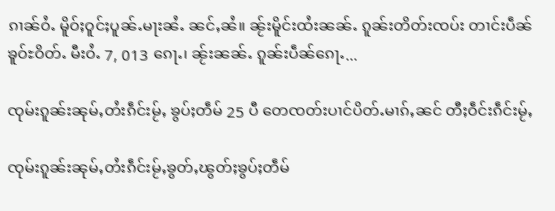ၵၢၼ်ဝႆႉ မိူဝ်ႈဝူင်ႈပူၼ်ႉမႃးၼႆႉ ၼင်ႇၼႆ။ ၼႂ်းမိူင်းထႆးၼၼ်ႉ ၵူၼ်းတိတ်းၸပ်း တၢင်းပဵၼ်ၶူဝ်ႊဝိတ်ႉ မီးဝႆႉ 7, 013 ၵေႃႉ၊ ၼႂ်းၼၼ်ႉ ၵူၼ်းပဵၼ်ၵေႃႉ...

ၸုမ်းၵူၼ်းၼုမ်ႇတႆးၵဵင်းမႂ်ႇ ၶွပ်ႈတဵမ် 25 ပီ တေၸတ်းပၢင်ပိတ်ႉမၢၵ်ႇၼင် တီႈဝဵင်းၵဵင်းမႂ်ႇ

ၸုမ်းၵူၼ်းၼုမ်ႇတႆးၵဵင်းမႂ်ႇၶွတ်ႇၽွတ်ႈၶွပ်ႈတဵမ်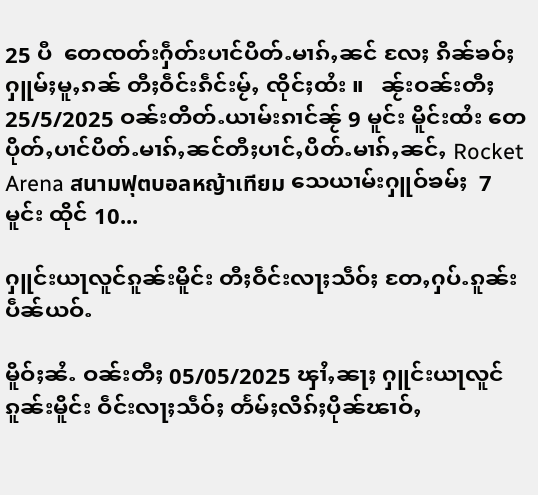25 ပီ  တေၸတ်းႁဵတ်းပၢင်ပိတ်ႉမၢၵ်ႇၼင် လႄႈ ၵိၼ်ၶဝ်ႈႁူမ်ႈမူႇၵၼ် တီႈဝဵင်းၵဵင်းမႂ်ႇ ၸိုင်ႈထႆး ။   ၼႂ်းဝၼ်းတီႈ 25/5/2025 ဝၼ်းတိတ်ႉယၢမ်းၵၢင်ၼႂ် 9 မူင်း မိူင်းထႆး တေပိုတ်ႇပၢင်ပိတ်ႉမၢၵ်ႇၼင်တီႈပၢင်ႇပိတ်ႉမၢၵ်ႇၼင်ႇ Rocket Arena สนามฟุตบอลหญ้าเทียม သေယၢမ်းႁူဝ်ၶမ်ႈ  7 မူင်း ထိုင် 10...

ႁူင်းယႃလူင်ၵူၼ်းမိူင်း တီႈဝဵင်းလႃႈသဵဝ်ႈ တႄႇႁပ်ႉၵူၼ်းပဵၼ်ယဝ်ႉ

မိူဝ်ႈၼႆႉ ဝၼ်းတီႈ 05/05/2025 ၾၢႆႇၼႃႈ ႁူင်းယႃလူင်ၵူၼ်းမိူင်း ဝဵင်းလႃႈသဵဝ်ႈ တႅမ်ႈလိၵ်ႈပိုၼ်ၽၢဝ်ႇ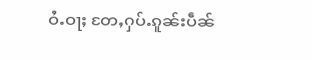ဝႆႉဝႃႈ တႄႇႁပ်ႉၵူၼ်းပဵၼ်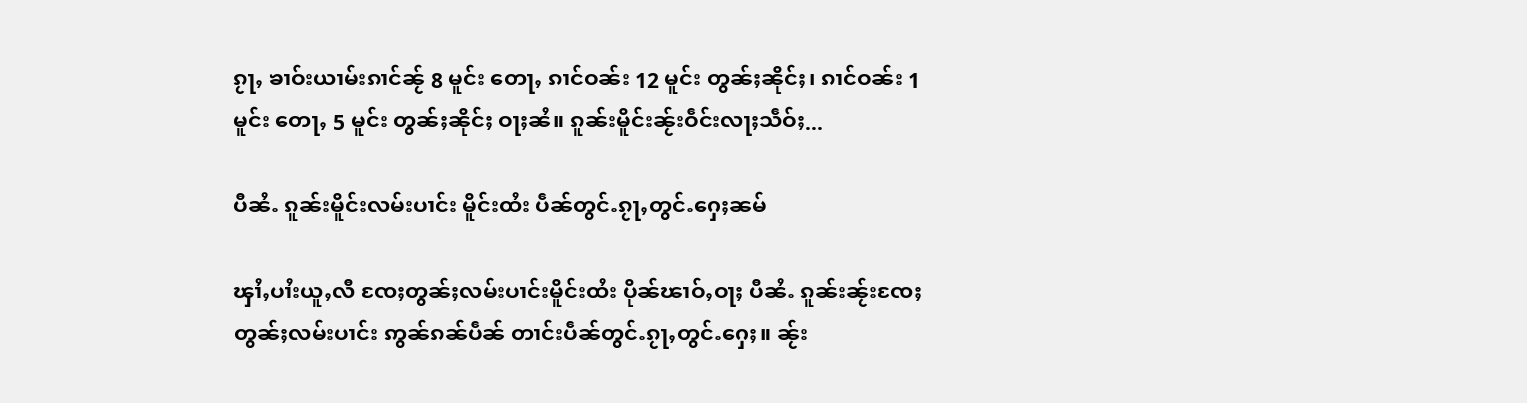ၵႂႃႇ ၶၢဝ်းယၢမ်းၵၢင်ၼႂ် 8 မူင်း တေႃႇ ၵၢင်ဝၼ်း 12 မူင်း တွၼ်ႈၼိုင်ႈ၊ ၵၢင်ဝၼ်း 1 မူင်း တေႃႇ 5 မူင်း တွၼ်ႈၼိုင်ႈ ဝႃႈၼႆ။ ၵူၼ်းမိူင်းၼႂ်းဝဵင်းလႃႈသဵဝ်ႈ...

ပီၼႆႉ ၵူၼ်းမိူင်းလမ်းပၢင်း မိူင်းထႆး ပဵၼ်တွင်ႉၵႂႃႇတွင်ႉႁေႈၼမ်

ၾၢႆႇပၢႆးယူႇလီ ၸႄႈတွၼ်ႈလမ်းပၢင်းမိူင်းထႆး ပိုၼ်ၽၢဝ်ႇဝႃႈ ပီၼႆႉ ၵူၼ်းၼႂ်းၸႄႈတွၼ်ႈလမ်းပၢင်း ဢွၼ်ၵၼ်ပဵၼ် တၢင်းပဵၼ်တွင်ႉၵႂႃႇတွင်ႉႁေႈ။ ၼႂ်း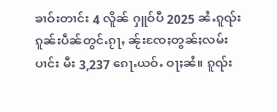ၶၢဝ်းတၢင်း 4 လိူၼ် ႁူဝ်ပီ 2025 ၼႆႉၵူၺ်း ၵူၼ်းပဵၼ်တွင်ႉၵႂႃႇ ၼႂ်းၸႄႈတွၼ်ႈလမ်းပၢင်း မီး 3,237 ၵေႃႉယဝ်ႉ ဝႃႈၼႆ။ ၵူၺ်း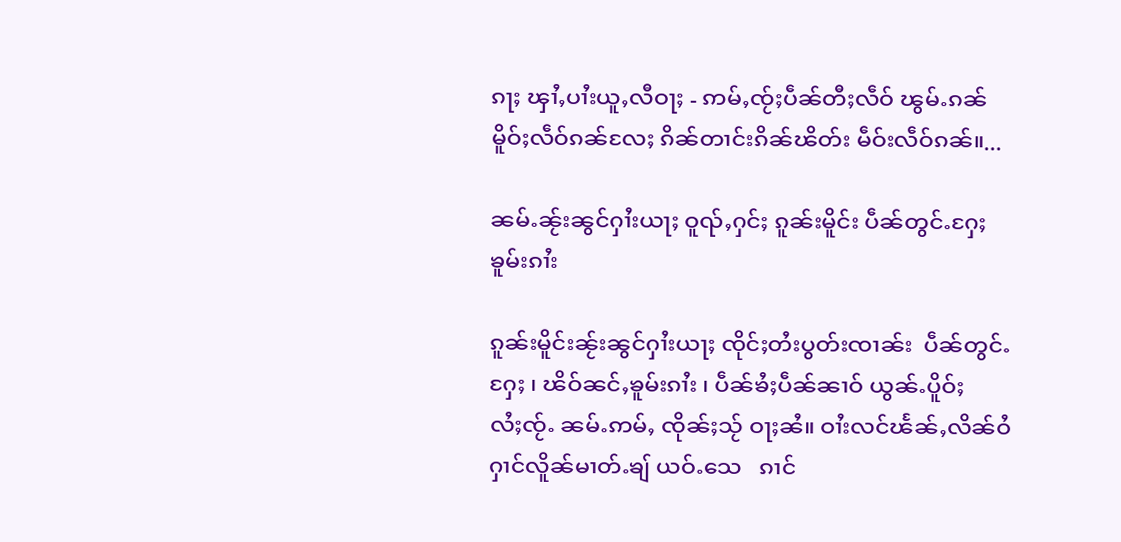ၵႃႈ ၾၢႆႇပၢႆးယူႇလီဝႃႈ - ဢမ်ႇၸႂ်ႈပဵၼ်တီႈလဵဝ် ၽွမ်ႉၵၼ်မိူဝ်ႈလဵဝ်ၵၼ်လႄႈ ၵိၼ်တၢင်းၵိၼ်ၽိတ်း မဵဝ်းလဵဝ်ၵၼ်။...

ၼမ်ႉၼႂ်းၼွင်ႁၢႆးယႃႈ ဝူၺ်ႇႁင်ႈ ၵူၼ်းမိူင်း ပဵၼ်တွင်ႉႁႄႈ  ၶူမ်းၵၢႆး

ၵူၼ်းမိူင်းၼႂ်းၼွင်ႁၢႆးယႃႈ ၸိုင်ႈတႆးပွတ်းၸၢၼ်း  ပဵၼ်တွင်ႉႁႄႈ ၊ ၽိဝ်ၼင်ႇၶူမ်းၵၢႆး ၊ ပဵၼ်ၶႆႈပဵၼ်ၼၢဝ် ယွၼ်ႉပိူဝ်ႈလႆႈၸႂ်ႉ ၼမ်ႉဢမ်ႇ ၸိုၼ်ႈသႂ် ဝႃႈၼႆ။ ဝၢႆးလင်ၽႅၼ်ႇလိၼ်ဝႆ ႁၢင်လိူၼ်မၢတ်ႉၶျ် ယဝ်ႉသေ   ၵၢင်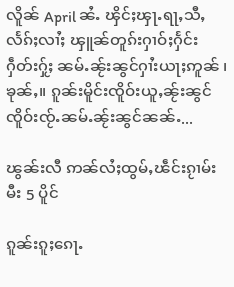လိူၼ် April ၼႆႉ ၾိင်ႈၾႃႉရႃႇသီႇလႅၵ်ႈလၢႆႈ ၾူၼ်တူၵ်းႁၢဝ်ႈႁႅင်း ႁဵတ်းႁႂ်ႈ ၼမ်ႉၼႂ်းၼွင်ႁၢႆးယႃႈဢူၼ် ၊ ၶုၼ်ႇ။ ၵူၼ်းမိူင်းၸိူဝ်းယူႇၼႂ်းၼွင် ၸိူဝ်းၸႂ်ႉၼမ်ႉၼႂ်းၼွင်ၼၼ်ႉ...

ၽွၼ်းလီ ဢၼ်လႆႈထွမ်ႇၽဵင်းၵႂၢမ်း မီး 5 ပိူင်

ၵူၼ်းၵူႈၵေႃႉ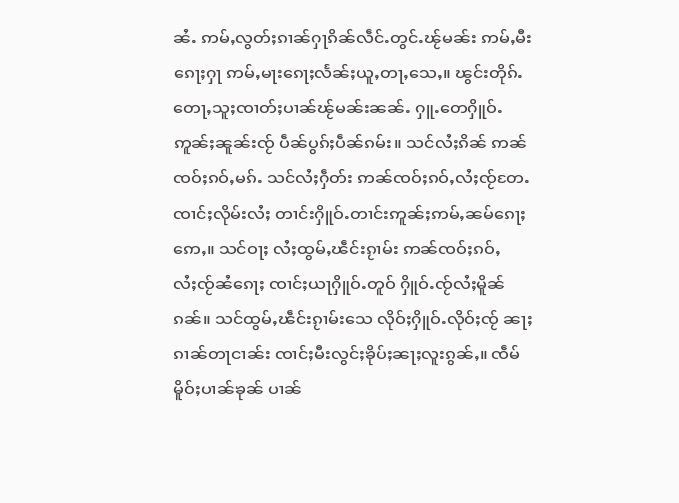ၼႆႉ ဢမ်ႇလွတ်ႈၵၢၼ်ႁႃၵိၼ်လဵင်ႉတွင်ႉၽႂ်မၼ်း ဢမ်ႇမီးၵေႃႈႁႃ ဢမ်ႇမႃးၵေႃႈလႅၼ်ႈယူႇတႃႇသေႇ။ ၽွင်းတိုၵ်ႉ တေႃႇသူႈၸၢတ်ႈပၢၼ်ၽႂ်မၼ်းၼၼ်ႉ ႁူႉတေႁိူဝ်ႉ ဢူၼ်ႈၼူၼ်းၸႂ် ပဵၼ်ပွၵ်ႈပဵၼ်ၵမ်း။ သင်လႆႈၵိၼ် ဢၼ်ၸဝ်ႈၵဝ်ႇမၵ်ႉ သင်လႆႈႁဵတ်း ဢၼ်ၸဝ်ႈၵဝ်ႇလႆႈၸႂ်တႄႉ ၸၢင်ႈလိုမ်းလႆႈ တၢင်းႁိူဝ်ႉတၢင်းဢူၼ်ႈဢမ်ႇၼမ်ၵေႃႈဢေႇ။ သင်ဝႃႈ လႆႈထွမ်ႇၽဵင်းၵႂၢမ်း ဢၼ်ၸဝ်ႈၵဝ်ႇလႆႈၸႂ်ၼႆၵေႃႈ ၸၢင်ႈယႃႁိူဝ်ႉတူဝ် ႁိူဝ်ႉၸႂ်လႆႈမိူၼ်ၵၼ်။ သင်ထွမ်ႇၽဵင်းၵႂၢမ်းသေ လိုဝ်ႈႁိူဝ်ႉလိုဝ်ႈၸႂ် ၼႃႈၵၢၼ်တႃငၢၼ်း ၸၢင်ႈမီးလွင်ႈၶိုပ်ႈၼႃႈလူးၵွၼ်ႇ။ ၸဵမ်မိူဝ်ႈပၢၼ်ၶုၼ် ပၢၼ်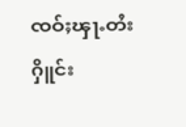ၸဝ်ႈၾႃႉတႆးႁိူင်း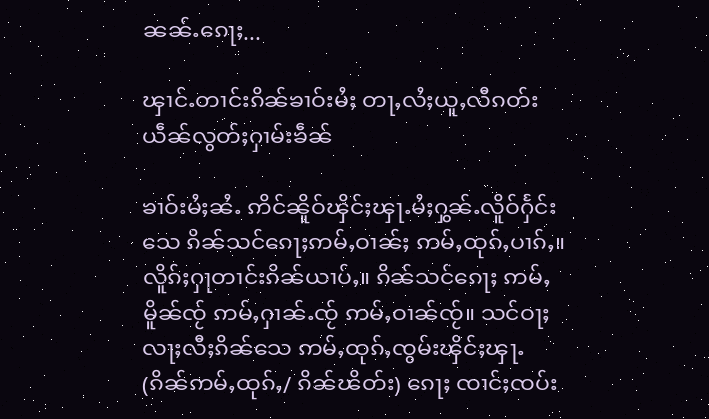ၼၼ်ႉၵေႃႈ...

ၾၢင်ႉတၢင်းၵိၼ်ၶၢဝ်းမႆႈ တႃႇလႆႈယူႇလီၵတ်းယဵၼ်လွတ်ႈႁၢမ်းၶဵၼ်

ၶၢဝ်းမႆႈၼႆႉ ဢိင်ၼိူဝ်ၾိင်ႈၾႃႉမႆႈႁွၼ်ႉလိူဝ်ႁႅင်းသေ ၵိၼ်သင်ၵေႃႈဢမ်ႇဝၢၼ်ႈ ဢမ်ႇထုၵ်ႇပၢၵ်ႇ။ လိူၵ်ႈႁႃတၢင်းၵိၼ်ယၢပ်ႇ။ ၵိၼ်သင်ၵေႃႈ ဢမ်ႇမိူၼ်ၸႂ် ဢမ်ႇႁၢၼ်ႉၸႂ် ဢမ်ႇဝၢၼ်ၸႂ်။ သင်ဝႃႈ လႃႈလီႈၵိၼ်သေ ဢမ်ႇထုၵ်ႇၸွမ်းၾိင်ႈၾႃႉ (ၵိၼ်ဢမ်ႇထုၵ်ႇ/ ၵိၼ်ၽိတ်း) ၵေႃႈ ၸၢင်ႈၸပ်း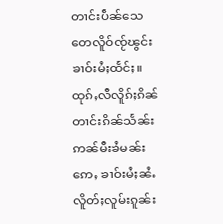တၢင်းပဵၼ်သေ တေလိူဝ်ၸႂ်ၽွင်းၶၢဝ်းမႆႈထႅင်ႈ။ ထုၵ်ႇလီလိူၵ်ႈၵိၼ် တၢင်းၵိၼ်သႅၼ်းဢၼ်မီးၶႆမၼ်းဢေႇ ၶၢဝ်းမႆႈၼႆႉ လိူတ်ႈလူမ်းၵူၼ်း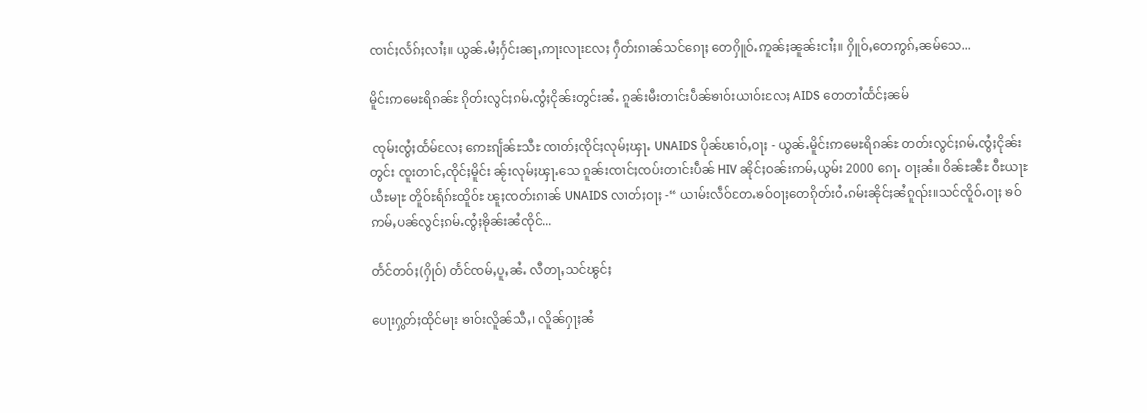ၸၢင်ႈလႅၵ်ႈလၢႆႈ။ ယွၼ်ႉမႆႈႁႅင်းၼႃႇဢႃးလႃးလႄႈ ႁဵတ်းၵၢၼ်သင်ၵေႃႈ တေႁိူဝ်ႉဢူၼ်ႈၼူၼ်းငၢႆႈ။ ႁိူဝ်ႇတေဢွၵ်ႇၼမ်သေ...

မိူင်းဢမေႊရိၵၼ်ႊ ၵိုတ်းလွင်ႈၵမ်ႉၸွႆႈငိုၼ်းတွင်းၼႆႉ ၵူၼ်းမီးတၢင်းပဵၼ်ၶၢဝ်းယၢဝ်းလႄႈ AIDS တေတၢႆထႅင်ႈၼမ်

 ၸုမ်းၸွႆႈထႅမ်လႄႈ ဢေႊၵျႅၼ်ႊသီႊ ၸၢတ်ႈၸိုင်ႈလုမ်ႈၾႃႉ UNAIDS ပိုၼ်ၽၢဝ်ႇဝႃႈ - ယွၼ်ႉမိူင်းဢမေႊရိၵၼ်ႊ တတ်းလွင်ႈၵမ်ႉၸွႆႈငိုၼ်းတွင်း ၸူးတၢင်ႇၸိုင်ႈမိူင်း ၼႂ်းလုမ်ႈၾႃႉသေ ၵူၼ်းၸၢင်ႈၸပ်းတၢင်းပဵၼ် HIV ၼိုင်ႈဝၼ်းဢမ်ႇယွမ်း 2000 ၵေႃႉ ဝႃႈၼႆ။ ဝိၼ်ႊၼီႊ ဝီႊယႃႊယီႊမႃႊ တိူဝ်ႊရႅၵ်ႊထိူဝ်ႊ ၽူႈၸတ်းၵၢၼ် UNAIDS လၢတ်ႈဝႃႈ -“ ယၢမ်းလဵဝ်တႄႉၶဝ်ဝႃႈတေၵိုတ်းဝႆႉၵမ်းၼိုင်ႈၼႆၵူၺ်း။သင်ၸိူဝ်ႉဝႃႈ ၶဝ်ဢမ်ႇပၼ်လွင်ႈၵမ်ႉၸွႆႈၶိုၼ်းၼႆၸိုင်...

တႅင်တဝ်ႈ(ႁိုဝ်) တႅင်ၸမ်ႇပူႇၼႆႉ လီတႃႇသင်ၽွင်ႈ

ပေႃးႁွတ်ႈထိုင်မႃး ၶၢဝ်းလိူၼ်သီႇ၊ လိူၼ်ႁႃႈၼႆ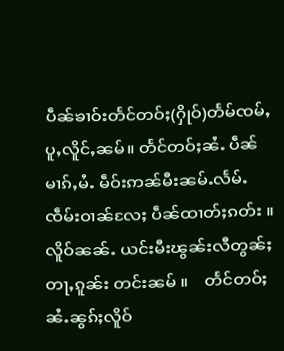ပဵၼ်ၶၢဝ်းတႅင်တဝ်ႈ(ႁိုဝ်)တႅမ်ၸမ်ႇပူႇလိူင်ႇၼမ်။ တႅင်တဝ်ႈၼႆႉ ပဵၼ်မၢၵ်ႇမႆႉ မဵဝ်းဢၼ်မီးၼမ်ႉလႅမ်ႉၸဵမ်းဝၢၼ်လႄႈ ပဵၼ်ထၢတ်ႈၵတ်း ။ လိူဝ်ၼၼ်ႉ ယင်းမီးၽွၼ်းလီတွၼ်ႈတႃႇၵူၼ်း တင်းၼမ် ။    တႅင်တဝ်ႈၼႆႉၼွၵ်ႈလိူဝ်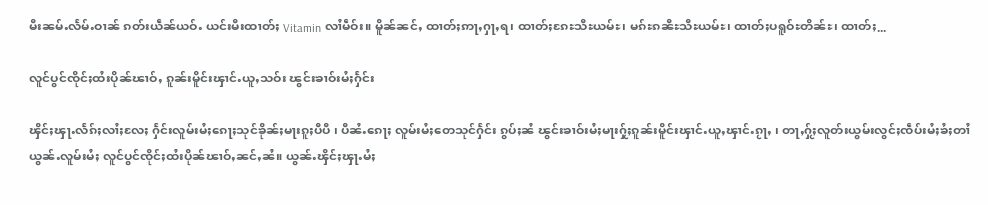မီးၼမ်ႉလႅမ်ႉဝၢၼ် ၵတ်းယဵၼ်ယဝ်ႉ ယင်းမီးထၢတ်ႈ Vitamin လၢႆမဵဝ်း။ မိူၼ်ၼင်ႇ ထၢတ်ႈဢႃႇႁႃႇရ၊ ထၢတ်ႈၵႄႊသီႊယမ်ႊ၊ မၵ်ႊၵၼီႊသီႊယမ်ႊ၊ ထၢတ်ႈပရူဝ်ႊတိၼ်ႊ၊ ထၢတ်ႈ...

လူင်ပွင်ၸိုင်ႈထႆးပိုၼ်ၽၢဝ်ႇ ၵူၼ်းမိူင်းၾၢင်ႉယူႇသဝ်း ၽွင်းၶၢဝ်းမႆႈႁႅင်း

ၾိင်ႈၾႃႉလႅၵ်ႈလၢႆႈလႄႈ ႁႅင်းလူမ်းမႆႈၵေႃႈသုင်ၶိုၼ်ႈမႃးၵူႈပီပီ ၊ ပီၼႆႉၵေႃႈ လူမ်းမႆႈတေသုင်ႁႅင်း ၵွပ်ႈၼႆ ၽွင်းၶၢဝ်းမႆႈမႃးႁႂ်ႈၵူၼ်းမိူင်းၾၢင်ႉယူႇၾၢင်ႉၵႂႃႇ ၊ တႃႇႁႂ်ႈလူတ်းယွမ်းလွင်ႈၸဵပ်းမႆႈၶႆႈတၢႆ ယွၼ်ႉလူမ်းမႆႈ လူင်ပွင်ၸိုင်ႈထႆးပိုၼ်ၽၢဝ်ႇၼင်ႇၼႆ။ ယွၼ်ႉၾိင်ႈၾႃႉမႆႈ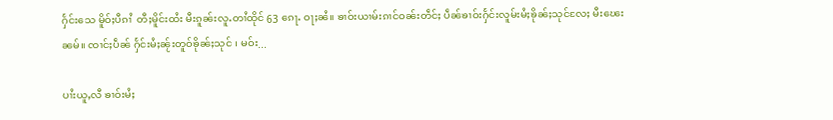ႁႅင်းသေ မိူဝ်ႈပီၵၢႆ  တီႈမိူင်းထႆး မီးၵူၼ်းလူႉတၢႆထိုင် 63 ၵေႃႉ ဝႃႈၼႆ။ ၶၢဝ်းယၢမ်းၵၢင်ဝၼ်းတဵင်ႈ ပဵၼ်ၶၢဝ်းႁႅင်းလူမ်းမႆႈၶိုၼ်ႈသုင်လႄႈ မီးၽေးၼမ်။ ၸၢင်ႈပဵၼ် ႁႅင်းမႆႈၼႂ်းတူဝ်ၶိုၼ်ႈသုင် ၊ မဝ်း...

ပၢႆးယူႇလီ ၶၢဝ်းမႆႈ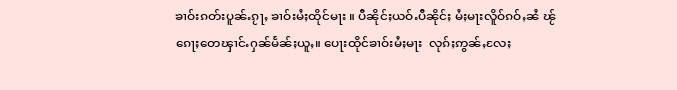ၶၢဝ်းၵတ်းပူၼ်ႉၵႂႃႇ ၶၢဝ်းမႆႈထိုင်မႃး ။ ပီၼိုင်ႈယဝ်ႉပီၼိုင်ႈ မႆႈမႃးလိူဝ်ၵဝ်ႇၼႆ ၽႂ်ၵေႃႈတေၾၢင်ႉႁၼ်မႅၼ်ႈယူႇ။ ပေႃးထိုင်ၶၢဝ်းမႆႈမႃး  လုၵ်ႈဢွၼ်ႇလႄႈ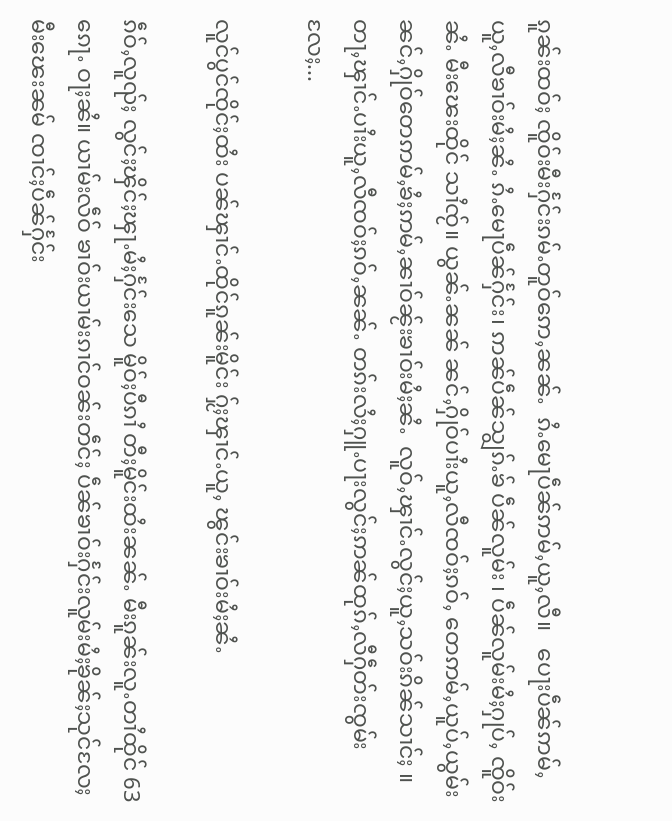ၵူၼ်းထဝ်ႈ ၸိူဝ်းမီးႁႅင်းၵမ်ႉတူဝ်ဢေႇၼၼ်ႉ  ၵႆႉမေႃပဵၼ်ဢမ်ႇယူႇလီ။   ပေႃးပဵၼ်ဢမ်ႇယူႇလီၶၢဝ်းမႆႈၼႆႉ ၵႆႉမေႃပဵၼ်ႁႅင်း၊ ဢၼ်ပဵၼ်သျွၵ်ႉၶ် ပဵၼ်လူမ်း ၊ ပဵၼ်လူမ်းမႆႈႁုပ်ႇ ၸိူဝ်းၼႆႉ မီးၽေးထိုင် သၢႆၸႂ်။ ယွၼ်ႉၼၼ် ၼင်ႇႁိုဝ်ပၢႆးယူႇလီၸဝ်ႈၵဝ်ႇ တေဢမ်ႇယူပ်ႇယွမ်း ၼင်ႇႁိုဝ်တေဢမ်ႇၶႆႈဢမ်ႇၼၢဝ်ၼႂ်းၶၢဝ်းမႆႈၼႆႉ  လူဝ်ႇၾၢင်ႉလွင်ႈယူႇသဝ်းၵိၼ်သၢင်ႈ ။ တႃႇၾၢင်ႉပၢႆးယူႇလီၸဝ်ႈၵဝ်ႇၼၼ်ႉ တၵ်းလႆႈႁူႉပႃးလွင်ႈဢၼ်ထုၵ်ႇလီႁဵတ်းၸွမ်းလႄႈ...

လူင်ပွင်ၸိုင်ႈထႆး ပၼ်ၾၢင်ႉထိုင်ၵူၼ်းမိူင်း ႁႂ်ႈၾၢင်ႉယူႇ ၽွင်းၶၢဝ်းမႆႈၼႆႉ

ၵဵဝ်ႇလူၺ်ႈ လွင်ႈၾိင်ႈၾႃႉမႆႈႁႅင်းသေ မိူဝ်ႈပီၵၢႆ တီႈမိူင်းထႆးၼၼ်ႉ မီးၵူၼ်းလူႉတၢႆထိုင် 63 ၵေႃႉ ဝႃႈၼႆ။ ယၢမ်းလဵဝ် ၶၢဝ်းယၢမ်းၵၢင်ဝၼ်းတဵင်ႈ ပဵၼ်ၶၢဝ်းႁႅင်းလူမ်းမႆႈၶိုၼ်ႈသုင်လႄႈ မီးၽေးၼမ် ၸၢင်ႈပဵၼ်ႁႅင်း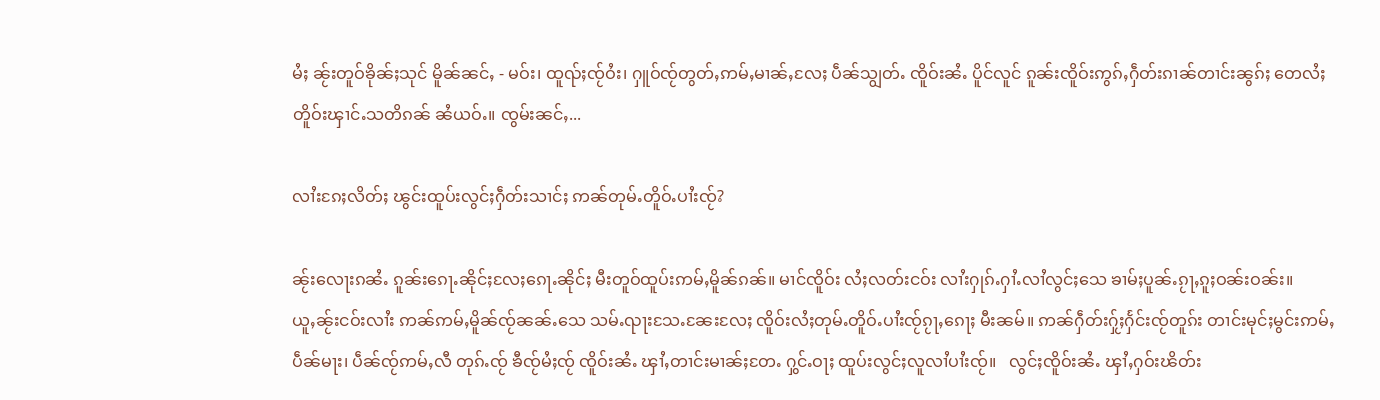မႆႈ ၼႂ်းတူဝ်ၶိုၼ်ႈသုင် မိူၼ်ၼင်ႇ - မဝ်း၊ ထူၺ်ႈၸႂ်ဝႆး၊ ႁူဝ်ၸႂ်တွတ်ႇဢမ်ႇမၢၼ်ႇလႄႈ ပဵၼ်သျွတ်ႉ ၸိူဝ်းၼႆႉ ပိူင်လူင် ၵူၼ်းၸိူဝ်းဢွၵ်ႇႁဵတ်းၵၢၼ်တၢင်းၼွၵ်ႈ တေလႆႈတိူဝ်းၾၢင်ႉသတိၵၼ် ၼႆယဝ်ႉ။ ၸွမ်းၼင်ႇ...

လၢႆးၵႄႈလိတ်ႈ ၽွင်းထူပ်းလွင်ႈႁဵတ်းသၢင်ႈ ဢၼ်တုမ်ႉတိူဝ်ႉပၢႆးၸႂ်?

ၼႂ်းလေႃးၵၼႆႉ ၵူၼ်းၵေႃႉၼိုင်ႈလႄႈၵေႃႉၼိုင်ႈ မီးတူဝ်ထူပ်းဢမ်ႇမိူၼ်ၵၼ်။ မၢင်ၸိူဝ်း လႆႈလတ်းငဝ်း လၢႆးႁုၵ်ႉႁၢႆႉလၢႆလွင်ႈသေ ၶၢမ်ႈပူၼ်ႉၵႂႃႇၵူႈဝၼ်းဝၼ်း။ ယူႇၼႂ်းငဝ်းလၢႆး ဢၼ်ဢမ်ႇမိူၼ်ၸႂ်ၼၼ်ႉသေ သမ်ႉၺႃးသႄႉၼႄးလႄႈ ၸိူဝ်းလႆႈတုမ်ႉတိူဝ်ႉပၢႆးၸႂ်ၵႂႃႇၵေႃႈ မီးၼမ်။ ဢၼ်ႁဵတ်းႁႂ်ႈႁႅင်းၸႂ်တူၵ်း တၢင်းမုင်ႈမွင်းဢမ်ႇပဵၼ်မႃး၊ ပဵၼ်ၸႂ်ဢမ်ႇလီ တုၵ်ႉၸႂ် ၶီၸႂ်မႆႈၸႂ် ၸိူဝ်းၼႆႉ ၾၢႆႇတၢင်းမၢၼ်ႈတႄႉ ႁွင်ႉဝႃႈ ထူပ်းလွင်ႈလူလၢႆပၢႆးၸႂ်။   လွင်ႈၸိူဝ်းၼႆႉ ၾၢႆႇႁဝ်းၽိတ်း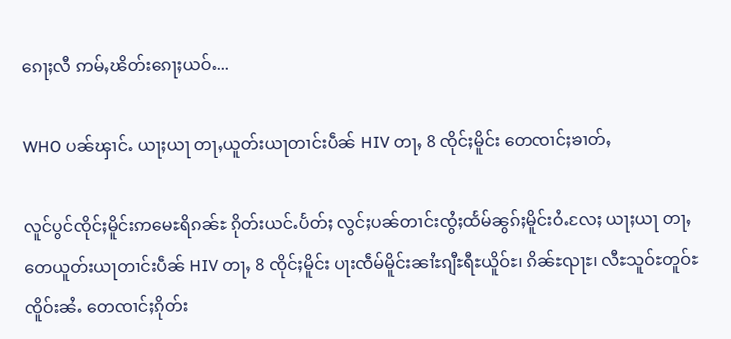ၵေႃႈလီ ဢမ်ႇၽိတ်းၵေႃႈယဝ်ႉ...

WHO ပၼ်ၾၢင်ႉ ယႃႈယႃ တႃႇယူတ်းယႃတၢင်းပဵၼ် HIV တႃႇ 8 ၸိုင်ႈမိူင်း တေၸၢင်ႈၶၢတ်ႇ

လူင်ပွင်ၸိုင်ႈမိူင်းဢမေႊရိၵၼ်ႊ ၵိုတ်းယင်ႉပႅတ်ႈ လွင်ႈပၼ်တၢင်းၸွႆႈထႅမ်ၼွၵ်ႈမိူင်းဝႆႉလႄႈ ယႃႈယႃ တႃႇတေယူတ်းယႃတၢင်းပဵၼ် HIV တႃႇ 8 ၸိုင်ႈမိူင်း ပႃးၸဵမ်မိူင်းၼၢႆႊၵျီႊရီႊယိူဝ်ႊ၊ ၵိၼ်ႊၺႃႊ၊ လီႊသူဝ်ႊတူဝ်ႊ ၸိူဝ်းၼႆႉ တေၸၢင်ႈၵိုတ်း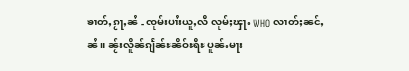ၶၢတ်ႇၵႂႃႇၼႆ - ၸုမ်းပၢႆးယူႇလီ လုမ်ႈၾႃႉ WHO လၢတ်ႈၼင်ႇၼႆ။ ၼႂ်းလိူၼ်ၵျႅၼ်ႊၼိဝ်ႊရီႊ ပူၼ်ႉမႃး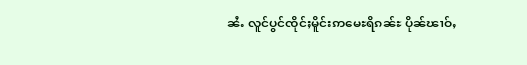ၼႆႉ လူင်ပွင်ၸိုင်ႈမိူင်းဢမေႊရိၵၼ်ႊ ပိုၼ်ၽၢဝ်ႇ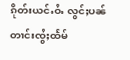ၵိုတ်းယင်ႉဝႆႉ လွင်ႈပၼ်တၢင်းၸွႆႈထႅမ်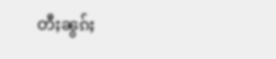တီႈၼွၵ်ႈ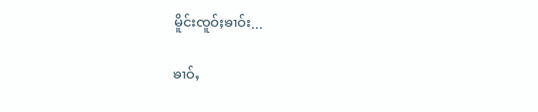မိူင်းၸူဝ်ႈၶၢဝ်း...

ၶၢဝ်ႇ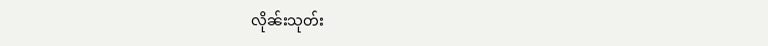လိုၼ်းသုတ်း